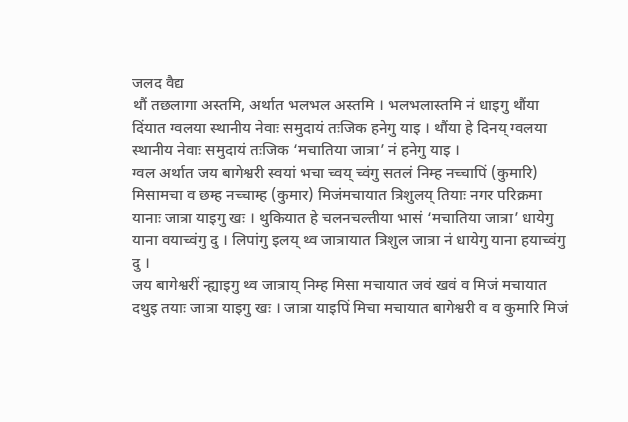जलद वैद्य
थौं तछलागा अस्तमि, अर्थात भलभल अस्तमि । भलभलास्तमि नं धाइगु थौंया दिंयात ग्वलया स्थानीय नेवाः समुदायं तःजिक हनेगु याइ । थौंया हे दिनय् ग्वलया स्थानीय नेवाः समुदायं तःजिक ‘मचातिया जात्रा’ नं हनेगु याइ ।
ग्वल अर्थात जय बागेश्वरी स्वयां भचा च्वय् च्वंगु सतलं निम्ह नच्चापिं (कुमारि) मिसामचा व छम्ह नच्चाम्ह (कुमार) मिजंमचायात त्रिशुलय् तियाः नगर परिक्रमा यानाः जात्रा याइगु खः । थुकियात हे चलनचल्तीया भासं ‘मचातिया जात्रा’ धायेगु याना वयाच्वंगु दु । लिपांगु इलय् थ्व जात्रायात त्रिशुल जात्रा नं धायेगु याना हयाच्वंगु दु ।
जय बागेश्वरीं न्ह्याइगु थ्व जात्राय् निम्ह मिसा मचायात जवं खवं व मिजं मचायात दथुइ तयाः जात्रा याइगु खः । जात्रा याइपिं मिचा मचायात बागेश्वरी व व कुमारि मिजं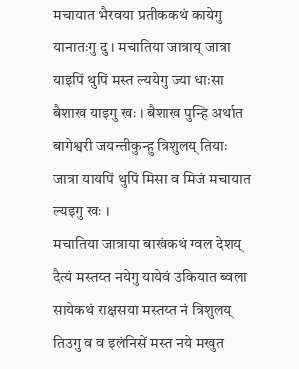मचायात भैरवया प्रतीककथं कायेगु यानातःगु दु । मचातिया जात्राय् जात्रा याइपिं थुपिं मस्त ल्ययेगु ज्या धाःसा बैशाख याइगु खः । बैशाख पुन्हि अर्थात बागेश्वरी जयन्तीकुन्हु त्रिशुलय् तियाः जात्रा यायपिं थुपिं मिसा व मिजं मचायात ल्यइगु खः ।
मचातिया जात्राया बाखंकथं ग्वल देशय् दैत्यं मस्तय्त नयेगु यायेवं उकियात ब्वला सायेकथं राक्षसया मस्तय्त नं त्रिशुलय् तिउगु व व इलंनिसें मस्त नये मखुत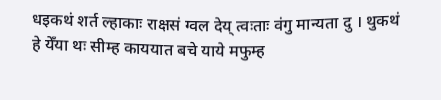धइकथं शर्त ल्हाकाः राक्षसं ग्वल देय् त्वःताः वंगु मान्यता दु । थुकथं हे येँया थः सीम्ह काययात बचे याये मफुम्ह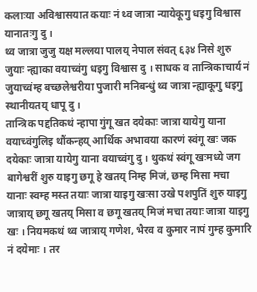कलाःया अविश्वासयात कयाः नं थ्व जात्रा न्यायेकूगु धइगु विश्वास यानातःगु दु ।
थ्व जात्रा जुजु यक्ष मल्लया पालय् नेपाल संवत् ६३४ निसे शुरु जुयाः न्ह्याका वयाच्वंगु धइगु विश्वास दु । साधक व तान्त्रिकाचार्य नं जुयाच्वंम्ह बच्छलेश्वरीया पुजारी मनिबन्धुं थ्व जात्रा न्ह्याकूगु धइगु स्थानीयतय् धापू दु ।
तान्त्रिक पद्दतिकथं न्हापा गुंगू खत दयेकाः जात्रा यायेगु याना वयाच्वंगुलिइ थौंकन्हय् आर्थिक अभावया कारणं स्वंगू खः जक दयेकाः जात्रा यायेगु याना वयाच्वंगु दु । थुकथं स्वंगू खःमध्ये जग बागेश्वरीं शुरु याइगु छगू हे खतय् निम्ह मिजं, छम्ह मिसा मचा यानाः स्वम्ह मस्त तयाः जात्रा याइगु खःसा उखे पशपुतिं शुरु याइगु जात्राय् छगू खतय् मिसा व छगू खतय् मिजं मचा तयाः जात्रा याइगु खः । नियमकथं थ्व जात्राय् गणेश, भैरव व कुमार नापं गुम्ह कुमारि नं दयेमाः । तर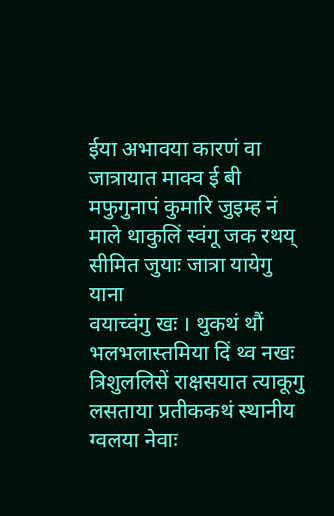ईया अभावया कारणं वा जात्रायात माक्व ई बी मफुगुनापं कुमारि जुइम्ह नं माले थाकुलिं स्वंगू जक रथय् सीमित जुयाः जात्रा यायेगु याना
वयाच्वंगु खः । थुकथं थौं भलभलास्तमिया दिं थ्व नखः त्रिशुललिसें राक्षसयात त्याकूगु लसताया प्रतीककथं स्थानीय ग्वलया नेवाः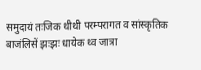समुदायं तःजिक थीथी परम्परागत व सांस्कृतिक बाजंलिसें झःझः धायेक थ्व जात्रा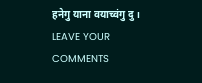हनेगु याना वयाच्वंगु दु ।
LEAVE YOUR COMMENTS